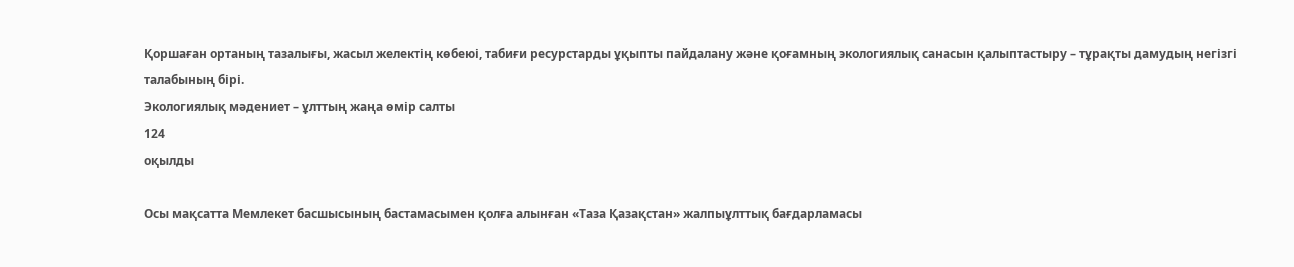Қоршаған ортаның тазалығы, жасыл желектің көбеюі, табиғи ресурстарды ұқыпты пайдалану және қоғамның экологиялық санасын қалыптастыру – тұрақты дамудың негізгі талабының бірі.
Экологиялық мәдениет – ұлттың жаңа өмір салты
124
оқылды

Осы мақсатта Мемлекет басшысының бастамасымен қолға алынған «Таза Қазақстан» жалпыұлттық бағдарламасы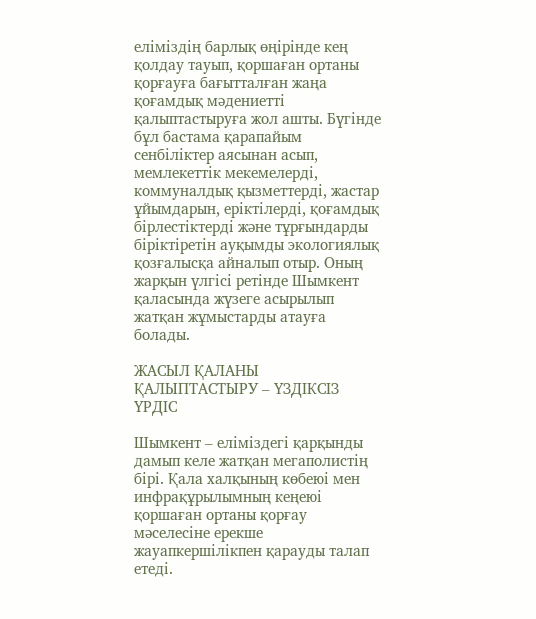еліміздің барлық өңірінде кең қолдау тауып, қоршаған ортаны қорғауға бағытталған жаңа қоғамдық мәдениетті қалыптастыруға жол ашты. Бүгінде бұл бастама қарапайым сенбіліктер аясынан асып, мемлекеттік мекемелерді, коммуналдық қызметтерді, жастар ұйымдарын, еріктілерді, қоғамдық бірлестіктерді және тұрғындарды біріктіретін ауқымды экологиялық қозғалысқа айналып отыр. Оның жарқын үлгісі ретінде Шымкент қаласында жүзеге асырылып жатқан жұмыстарды атауға болады.

ЖАСЫЛ ҚАЛАНЫ ҚАЛЫПТАСТЫРУ – ҮЗДІКСІЗ ҮРДІС

Шымкент – еліміздегі қарқынды дамып келе жатқан мегаполистің бірі. Қала халқының көбеюі мен инфрақұрылымның кеңеюі қоршаған ортаны қорғау мәселесіне ерекше жауапкершілікпен қарауды талап етеді.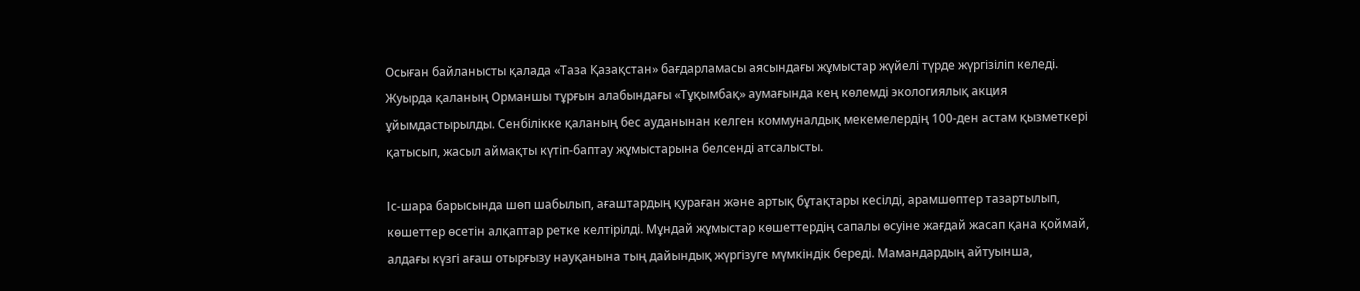Осыған байланысты қалада «Таза Қазақстан» бағдарламасы аясындағы жұмыстар жүйелі түрде жүргізіліп келеді. Жуырда қаланың Орманшы тұрғын алабындағы «Тұқымбақ» аумағында кең көлемді экологиялық акция ұйымдастырылды. Сенбілікке қаланың бес ауданынан келген коммуналдық мекемелердің 100-ден астам қызметкері қатысып, жасыл аймақты күтіп-баптау жұмыстарына белсенді атсалысты.

Іс-шара барысында шөп шабылып, ағаштардың қураған және артық бұтақтары кесілді, арамшөптер тазартылып, көшеттер өсетін алқаптар ретке келтірілді. Мұндай жұмыстар көшеттердің сапалы өсуіне жағдай жасап қана қоймай, алдағы күзгі ағаш отырғызу науқанына тың дайындық жүргізуге мүмкіндік береді. Мамандардың айтуынша,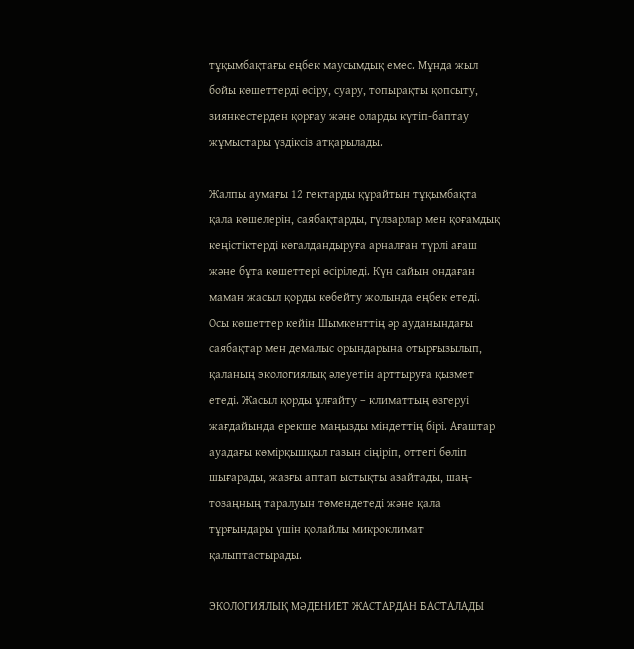тұқымбақтағы еңбек маусымдық емес. Мұнда жыл бойы көшеттерді өсіру, суару, топырақты қопсыту, зиянкестерден қорғау және оларды күтіп-баптау жұмыстары үздіксіз атқарылады.

Жалпы аумағы 12 гектарды құрайтын тұқымбақта қала көшелерін, саябақтарды, гүлзарлар мен қоғамдық кеңістіктерді көгалдандыруға арналған түрлі ағаш және бұта көшеттері өсіріледі. Күн сайын ондаған маман жасыл қорды көбейту жолында еңбек етеді. Осы көшеттер кейін Шымкенттің әр ауданындағы саябақтар мен демалыс орындарына отырғызылып, қаланың экологиялық әлеуетін арттыруға қызмет етеді. Жасыл қорды ұлғайту – климаттың өзгеруі жағдайында ерекше маңызды міндеттің бірі. Ағаштар ауадағы көмірқышқыл газын сіңіріп, оттегі бөліп шығарады, жазғы аптап ыстықты азайтады, шаң-тозаңның таралуын төмендетеді және қала тұрғындары үшін қолайлы микроклимат қалыптастырады.

ЭКОЛОГИЯЛЫҚ МӘДЕНИЕТ ЖАСТАРДАН БАСТАЛАДЫ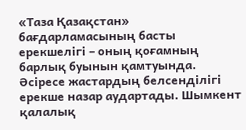«Таза Қазақстан» бағдарламасының басты ерекшелігі – оның қоғамның барлық буынын қамтуында. Әсіресе жастардың белсенділігі ерекше назар аудартады. Шымкент қалалық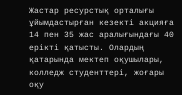Жастар ресурстық орталығы ұйымдастырған кезекті акцияға 14 пен 35 жас аралығындағы 40 ерікті қатысты. Олардың қатарында мектеп оқушылары, колледж студенттері, жоғары оқу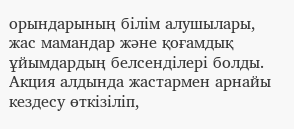орындарының білім алушылары, жас мамандар және қоғамдық ұйымдардың белсенділері болды. Акция алдында жастармен арнайы кездесу өткізіліп,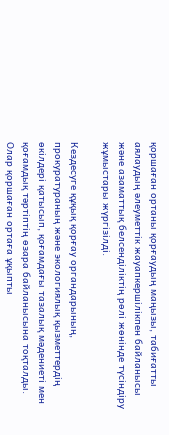қоршаған ортаны қорғаудың маңызы, табиғатты аялаудың әлеуметтік жауапкершілікпен байланысы және азаматтық белсенділіктің рөлі жөнінде түсіндіру жұмыстары жүргізілді.

Кездесуге құқық қорғау органдарының, прокуратураның және экологиялық қызметтердің өкілдері қатысып, қоғамдағы тазалық мәдениеті мен қоғамдық тәртіптің өзара байланысына тоқталды. Олар қоршаған ортаға ұқыпты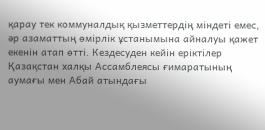қарау тек коммуналдық қызметтердің міндеті емес, әр азаматтың өмірлік ұстанымына айналуы қажет екенін атап өтті. Кездесуден кейін еріктілер Қазақстан халқы Ассамблеясы ғимаратының аумағы мен Абай атындағы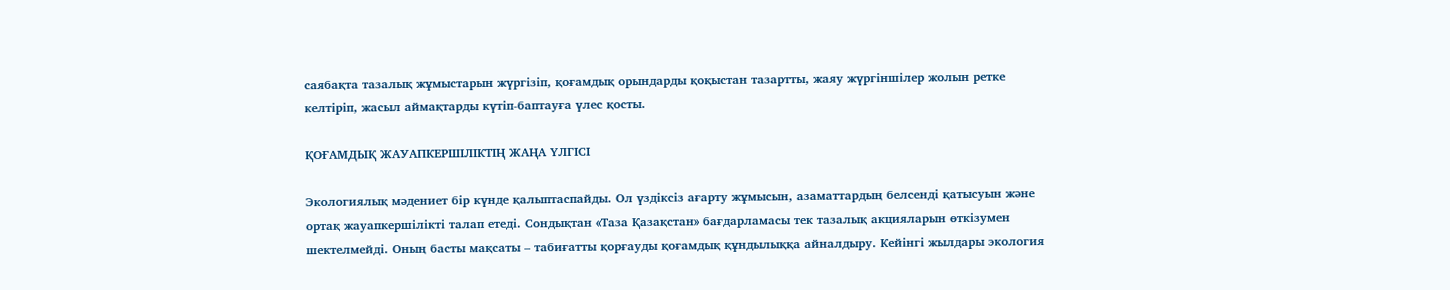саябақта тазалық жұмыстарын жүргізіп, қоғамдық орындарды қоқыстан тазартты, жаяу жүргіншілер жолын ретке келтіріп, жасыл аймақтарды күтіп-баптауға үлес қосты.

ҚОҒАМДЫҚ ЖАУАПКЕРШІЛІКТІҢ ЖАҢА ҮЛГІСІ

Экологиялық мәдениет бір күнде қалыптаспайды. Ол үздіксіз ағарту жұмысын, азаматтардың белсенді қатысуын және ортақ жауапкершілікті талап етеді. Сондықтан «Таза Қазақстан» бағдарламасы тек тазалық акцияларын өткізумен шектелмейді. Оның басты мақсаты – табиғатты қорғауды қоғамдық құндылыққа айналдыру. Кейінгі жылдары экология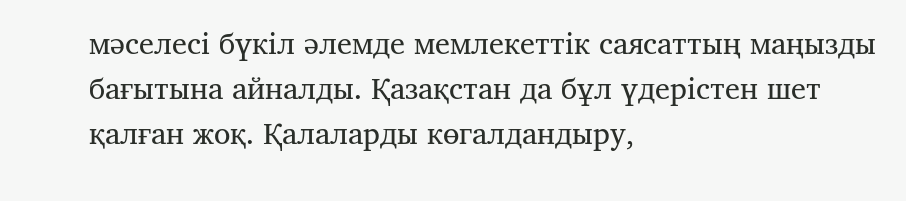мәселесі бүкіл әлемде мемлекеттік саясаттың маңызды бағытына айналды. Қазақстан да бұл үдерістен шет қалған жоқ. Қалаларды көгалдандыру,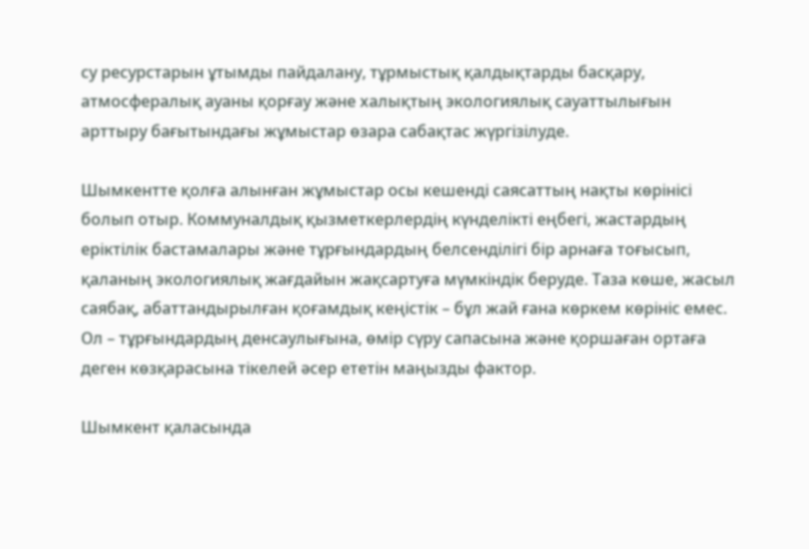су ресурстарын ұтымды пайдалану, тұрмыстық қалдықтарды басқару, атмосфералық ауаны қорғау және халықтың экологиялық сауаттылығын арттыру бағытындағы жұмыстар өзара сабақтас жүргізілуде.

Шымкентте қолға алынған жұмыстар осы кешенді саясаттың нақты көрінісі болып отыр. Коммуналдық қызметкерлердің күнделікті еңбегі, жастардың еріктілік бастамалары және тұрғындардың белсенділігі бір арнаға тоғысып, қаланың экологиялық жағдайын жақсартуға мүмкіндік беруде. Таза көше, жасыл саябақ, абаттандырылған қоғамдық кеңістік – бұл жай ғана көркем көрініс емес. Ол – тұрғындардың денсаулығына, өмір сүру сапасына және қоршаған ортаға деген көзқарасына тікелей әсер ететін маңызды фактор.

Шымкент қаласында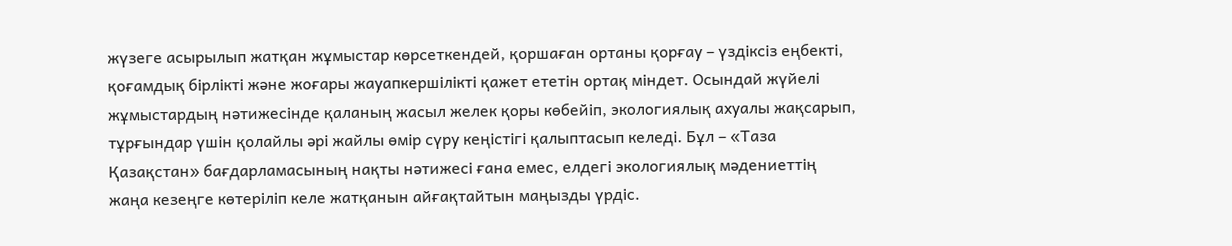жүзеге асырылып жатқан жұмыстар көрсеткендей, қоршаған ортаны қорғау – үздіксіз еңбекті, қоғамдық бірлікті және жоғары жауапкершілікті қажет ететін ортақ міндет. Осындай жүйелі жұмыстардың нәтижесінде қаланың жасыл желек қоры көбейіп, экологиялық ахуалы жақсарып, тұрғындар үшін қолайлы әрі жайлы өмір сүру кеңістігі қалыптасып келеді. Бұл – «Таза Қазақстан» бағдарламасының нақты нәтижесі ғана емес, елдегі экологиялық мәдениеттің жаңа кезеңге көтеріліп келе жатқанын айғақтайтын маңызды үрдіс.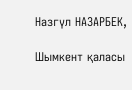Назгүл НАЗАРБЕК,

Шымкент қаласы